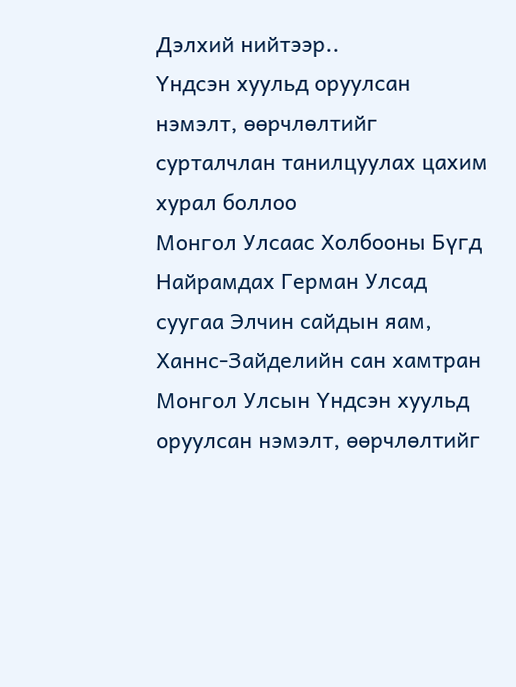Дэлхий нийтээр..
Үндсэн хуульд оруулсан нэмэлт, өөрчлөлтийг сурталчлан танилцуулах цахим хурал боллоо
Монгол Улсаас Холбооны Бүгд Найрамдах Герман Улсад суугаа Элчин сайдын яам, Ханнс-Зайделийн сан хамтран Монгол Улсын Үндсэн хуульд оруулсан нэмэлт, өөрчлөлтийг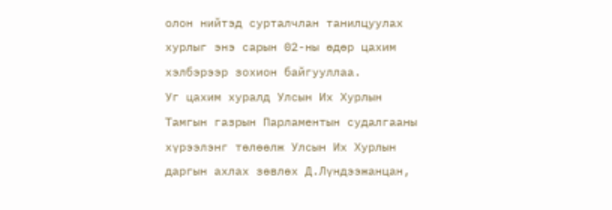олон нийтэд сурталчлан танилцуулах хурлыг энэ сарын 02-ны өдөр цахим хэлбэрээр зохион байгууллаа.
Уг цахим хуралд Улсын Их Хурлын Тамгын газрын Парламентын судалгааны хүрээлэнг төлөөлж Улсын Их Хурлын даргын ахлах зөвлөх Д.Лүндээжанцан,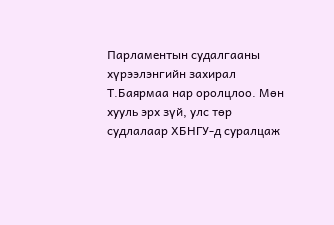Парламентын судалгааны хүрээлэнгийн захирал Т.Баярмаа нар оролцлоо. Мөн хууль эрх зүй, улс төр судлалаар ХБНГУ-д суралцаж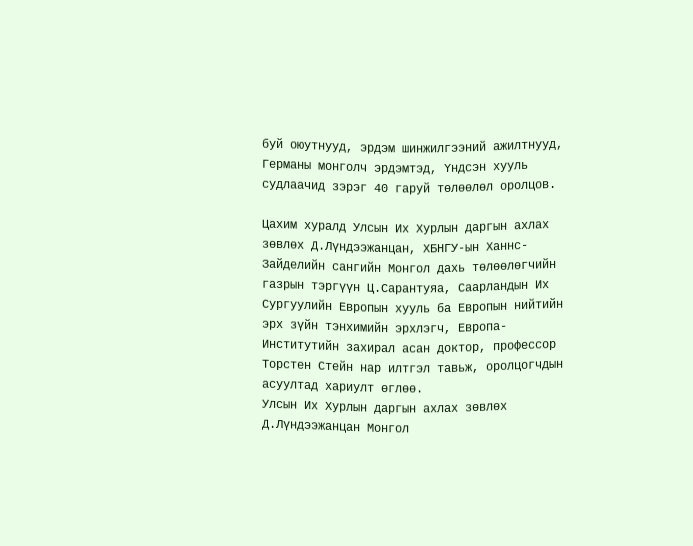буй оюутнууд, эрдэм шинжилгээний ажилтнууд, Германы монголч эрдэмтэд, Үндсэн хууль судлаачид зэрэг 40 гаруй төлөөлөл оролцов.

Цахим хуралд Улсын Их Хурлын даргын ахлах зөвлөх Д.Лүндээжанцан, ХБНГУ-ын Ханнс-Зайделийн сангийн Монгол дахь төлөөлөгчийн газрын тэргүүн Ц.Сарантуяа, Саарландын Их Сургуулийн Европын хууль ба Европын нийтийн эрх зүйн тэнхимийн эрхлэгч, Европа-Институтийн захирал асан доктор, профессор Торстен Стейн нар илтгэл тавьж, оролцогчдын асуултад хариулт өглөө.
Улсын Их Хурлын даргын ахлах зөвлөх Д.Лүндээжанцан Монгол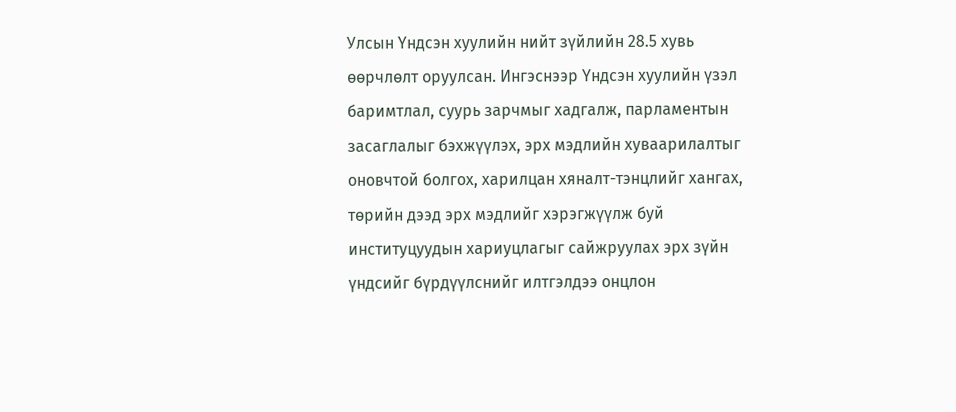Улсын Үндсэн хуулийн нийт зүйлийн 28.5 хувь өөрчлөлт оруулсан. Ингэснээр Үндсэн хуулийн үзэл баримтлал, суурь зарчмыг хадгалж, парламентын засаглалыг бэхжүүлэх, эрх мэдлийн хуваарилалтыг оновчтой болгох, харилцан хяналт-тэнцлийг хангах, төрийн дээд эрх мэдлийг хэрэгжүүлж буй институцуудын хариуцлагыг сайжруулах эрх зүйн үндсийг бүрдүүлснийг илтгэлдээ онцлон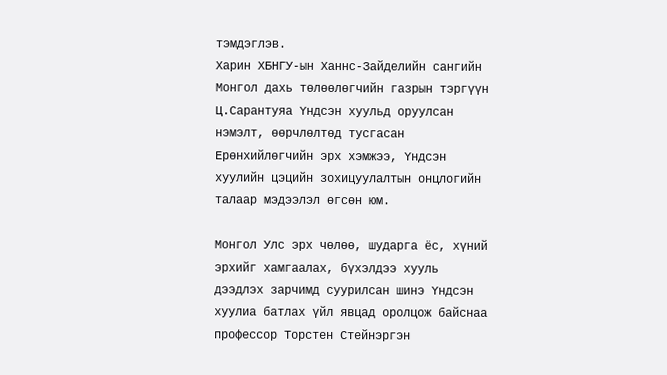тэмдэглэв.
Харин ХБНГУ-ын Ханнс-Зайделийн сангийн Монгол дахь төлөөлөгчийн газрын тэргүүн Ц.Сарантуяа Үндсэн хуульд оруулсан нэмэлт, өөрчлөлтөд тусгасан Ерөнхийлөгчийн эрх хэмжээ, Үндсэн хуулийн цэцийн зохицуулалтын онцлогийн талаар мэдээлэл өгсөн юм.

Монгол Улс эрх чөлөө, шударга ёс, хүний эрхийг хамгаалах, бүхэлдээ хууль дээдлэх зарчимд суурилсан шинэ Үндсэн хуулиа батлах үйл явцад оролцож байснаа профессор Торстен Стейнэргэн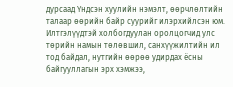дурсаад Үндсэн хуулийн нэмэлт, өөрчлөлтийн талаар өөрийн байр суурийг илэрхийлсэн юм.
Илтгэлүүдтэй холбогдуулан оролцогчид улс төрийн намын төлөвшил, санхүүжилтийн ил тод байдал, нутгийн өөрөө удирдах ёсны байгууллагын эрх хэмжээ,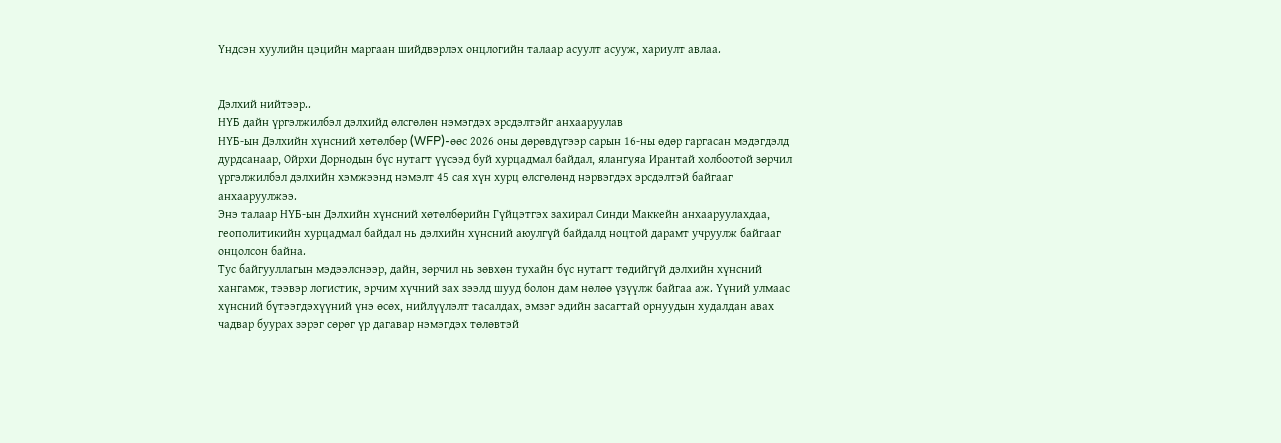Үндсэн хуулийн цэцийн маргаан шийдвэрлэх онцлогийн талаар асуулт асууж, хариулт авлаа.


Дэлхий нийтээр..
НҮБ дайн үргэлжилбэл дэлхийд өлсгөлөн нэмэгдэх эрсдэлтэйг анхааруулав
НҮБ-ын Дэлхийн хүнсний хөтөлбөр (WFP)-өөс 2026 оны дөрөвдүгээр сарын 16-ны өдөр гаргасан мэдэгдэлд дурдсанаар, Ойрхи Дорнодын бүс нутагт үүсээд буй хурцадмал байдал, ялангуяа Ирантай холбоотой зөрчил үргэлжилбэл дэлхийн хэмжээнд нэмэлт 45 сая хүн хурц өлсгөлөнд нэрвэгдэх эрсдэлтэй байгааг анхааруулжээ.
Энэ талаар НҮБ-ын Дэлхийн хүнсний хөтөлбөрийн Гүйцэтгэх захирал Синди Маккейн анхааруулахдаа, геополитикийн хурцадмал байдал нь дэлхийн хүнсний аюулгүй байдалд ноцтой дарамт учруулж байгааг онцолсон байна.
Тус байгууллагын мэдээлснээр, дайн, зөрчил нь зөвхөн тухайн бүс нутагт төдийгүй дэлхийн хүнсний хангамж, тээвэр логистик, эрчим хүчний зах зээлд шууд болон дам нөлөө үзүүлж байгаа аж. Үүний улмаас хүнсний бүтээгдэхүүний үнэ өсөх, нийлүүлэлт тасалдах, эмзэг эдийн засагтай орнуудын худалдан авах чадвар буурах зэрэг сөрөг үр дагавар нэмэгдэх төлөвтэй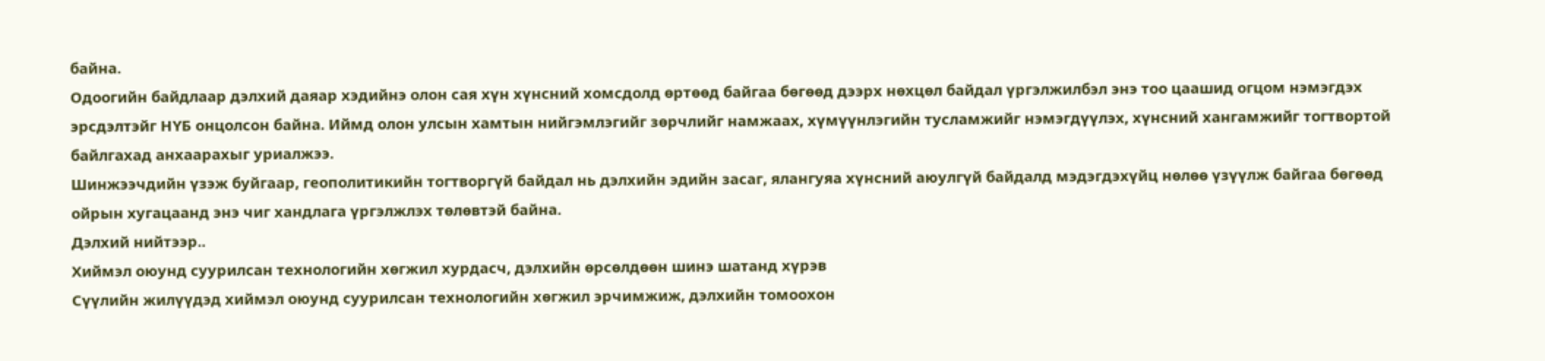байна.
Одоогийн байдлаар дэлхий даяар хэдийнэ олон сая хүн хүнсний хомсдолд өртөөд байгаа бөгөөд дээрх нөхцөл байдал үргэлжилбэл энэ тоо цаашид огцом нэмэгдэх эрсдэлтэйг НҮБ онцолсон байна. Иймд олон улсын хамтын нийгэмлэгийг зөрчлийг намжаах, хүмүүнлэгийн тусламжийг нэмэгдүүлэх, хүнсний хангамжийг тогтвортой байлгахад анхаарахыг уриалжээ.
Шинжээчдийн үзэж буйгаар, геополитикийн тогтворгүй байдал нь дэлхийн эдийн засаг, ялангуяа хүнсний аюулгүй байдалд мэдэгдэхүйц нөлөө үзүүлж байгаа бөгөөд ойрын хугацаанд энэ чиг хандлага үргэлжлэх төлөвтэй байна.
Дэлхий нийтээр..
Хиймэл оюунд суурилсан технологийн хөгжил хурдасч, дэлхийн өрсөлдөөн шинэ шатанд хүрэв
Сүүлийн жилүүдэд хиймэл оюунд суурилсан технологийн хөгжил эрчимжиж, дэлхийн томоохон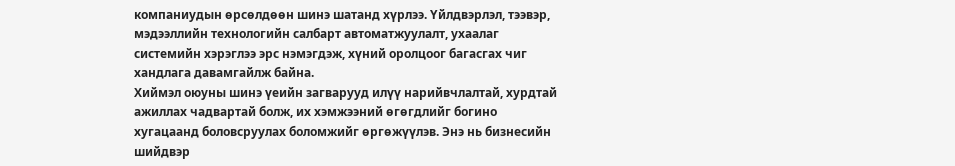компаниудын өрсөлдөөн шинэ шатанд хүрлээ. Үйлдвэрлэл, тээвэр, мэдээллийн технологийн салбарт автоматжуулалт, ухаалаг системийн хэрэглээ эрс нэмэгдэж, хүний оролцоог багасгах чиг хандлага давамгайлж байна.
Хиймэл оюуны шинэ үеийн загварууд илүү нарийвчлалтай, хурдтай ажиллах чадвартай болж, их хэмжээний өгөгдлийг богино хугацаанд боловсруулах боломжийг өргөжүүлэв. Энэ нь бизнесийн шийдвэр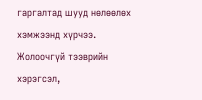гаргалтад шууд нөлөөлөх хэмжээнд хүрчээ. Жолоочгүй тээврийн хэрэгсэл,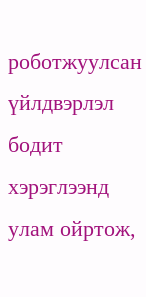роботжуулсан үйлдвэрлэл бодит хэрэглээнд улам ойртож,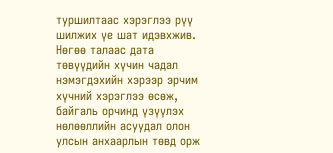туршилтаас хэрэглээ рүү шилжих үе шат идэвхжив.
Нөгөө талаас дата төвүүдийн хүчин чадал нэмэгдэхийн хэрээр эрчим хүчний хэрэглээ өсөж, байгаль орчинд үзүүлэх нөлөөллийн асуудал олон улсын анхаарлын төвд орж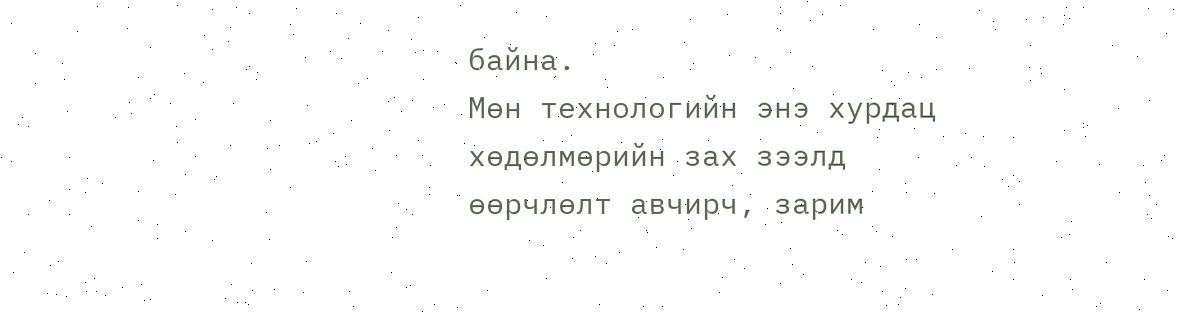байна.
Мөн технологийн энэ хурдац хөдөлмөрийн зах зээлд өөрчлөлт авчирч, зарим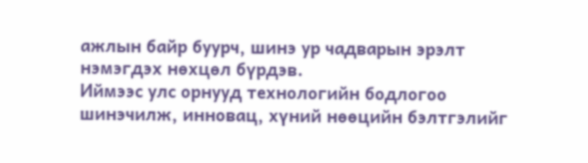ажлын байр буурч, шинэ ур чадварын эрэлт нэмэгдэх нөхцөл бүрдэв.
Иймээс улс орнууд технологийн бодлогоо шинэчилж, инновац, хүний нөөцийн бэлтгэлийг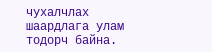чухалчлах шаардлага улам тодорч байна.